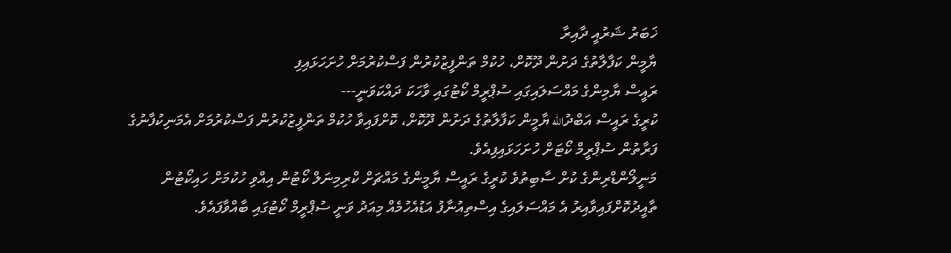ޚަބަރު ޝަރުއީ ދާއިރާ
ޔާމީން ކަފާލާތުގެ ދަށުން ދޫކޮށް، ހުކުމް ތަންފީޒުކުރުން ފަސްކުރުމަށް ހުށަހަޅައިފި
ރައީސް ޔާމިންގެ މައްސަލައިގައި ސުޕްރީމް ކޯޓުގައި ވާހަކަ ދައްކަވަނީ---
ކުރީގެ ރައީސް އަބްދުالله ޔާމީން ކަފާލާތުގެ ދަށުން ދޫކޮށް، ކޮށްފައިވާ ހުކުމް ތަންފީޒުކުރުން ފަސްކުރުމަށް އެމަނިކުފާނުގެ ފަރާތުން ސުޕްރީމް ކޯޓަށް ހުށަހަޅައިފިއެވެ.
މަނީލޯންޑްރިންގެ ކުށް ސާބިތުވެ ކުރީގެ ރައީސް ޔާމީންގެ މައްޗަށް ކްރިމިނަލް ކޯޓުން އިއްވި ހުކުމަށް ހައިކޯޓުން ތާއީދުކޮށްފައިވާއިރު އެ މައްސަލައިގެ އިސްތިއުނާފު އަޑުއެހުމެއް މިއަދު ވަނީ ސުޕްރީމް ކޯޓުގައި ބާއްވާފައެވެ.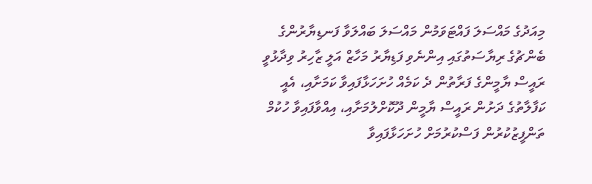މިއަދުގެ މައްސަލަ ފައްޓަވަމުން މައްސަލަ ބައްލަވާ ފަނޑިޔާރުންގެ ބެންޗުގެ ރިޔާސަތުގައި އިންނެވި ފަޑިޔާރު މަހާޒް އަލީ ޒާހިރު ވިދާޅުވީ ރައީސް ޔާމީންގެ ފަރާތުން ދެ ކަމެއް ހުށަހަޅާފައިވާ ކަމަށާއި، އެއީ ކަފާލާތުގެ ދަށުން ރައީސް ޔާމީން ދޫކޮށްލުމަށާއި، އިއްވާފައިވާ ހުކުމް ތަންފީޒުކުރުން ފަސްކުރުމަށް ހުށަހަޅާފައިވާ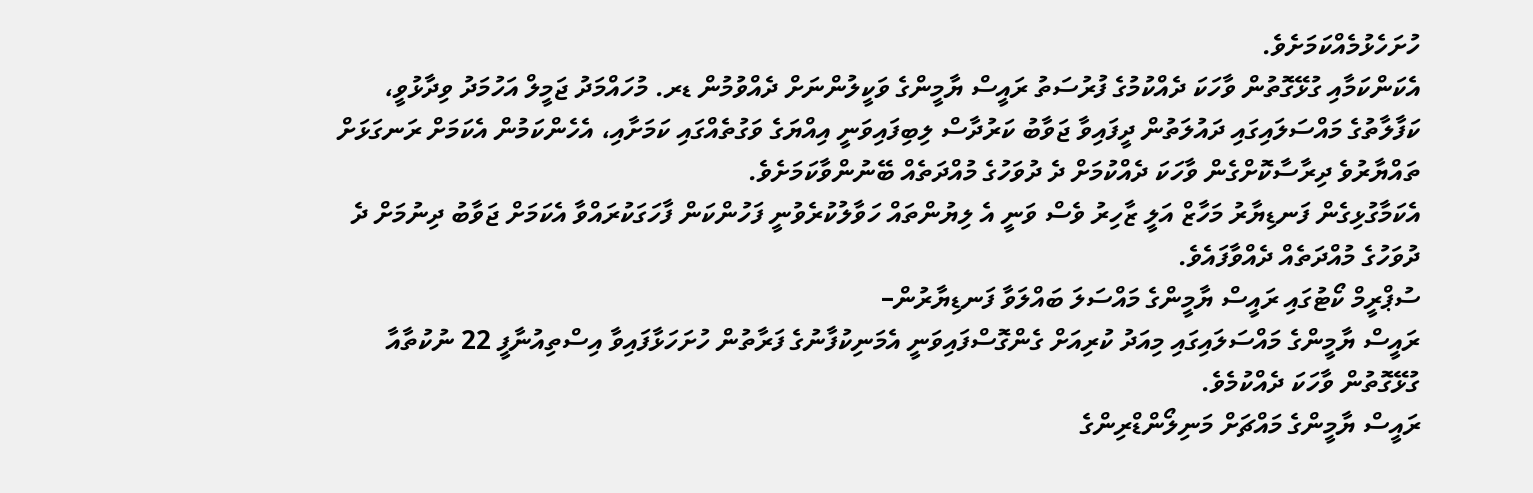ހުށަހެޅުމެއްކަމަށެވެ.
އެކަންކަމާއި ގުޅޭގޮތުން ވާހަކަ ދެއްކުމުގެ ފުރުސަތު ރައީސް ޔާމީންގެ ވަކީލުންނަށް ދެއްވުމުން ޑރ. މުހައްމަދު ޖަމީލް އަހުމަދު ވިދާޅުވީ، ކަފާލާތުގެ މައްސަލައިގައި ދައުލަތުން ދީފައިވާ ޖަވާބު ކަރުދާސް ލިބިފައިވަނީ އިއްޔަގެ ވަގުތެއްގައި ކަމަށާއި، އެހެންކަމުން އެކަމަށް ރަނގަޅަށް ތައްޔާރުވެ ދިރާސާކޮށްގެން ވާހަކަ ދެއްކުމަށް ދެ ދުވަހުގެ މުއްދަތެއް ބޭނުންވާކަމަށެވެ.
އެކަމާގުޅިގެން ފަނޑިޔާރު މަހާޒް އަލީ ޒާހިރު ވެސް ވަނީ އެ ލިޔުންތައް ހަވާލުކުރެވުނީ ފަހުންކަން ފާހަގަކުރައްވާ އެކަމަށް ޖަވާބު ދިނުމަށް ދެ ދުވަހުގެ މުއްދަތެއް ދެއްވާފައެވެ.
ސުޕްރީމް ކޯޓުގައި ރައީސް ޔާމީންގެ މައްސަލަ ބައްލަވާ ފަނޑިޔާރުން–
ރައީސް ޔާމީންގެ މައްސަލައިގައި މިއަދު ކުރިއަށް ގެންގޮސްފައިވަނީ އެމަނިކުފާނުގެ ފަރާތުން ހުށަހަޅާފައިވާ އިސްތިއުނާފީ 22 ނުކުތާއާ ގުޅޭގޮތުން ވާހަކަ ދެއްކުމެވެ.
ރައީސް ޔާމީންގެ މައްޗަށް މަނިލޯންޑްރިންގެ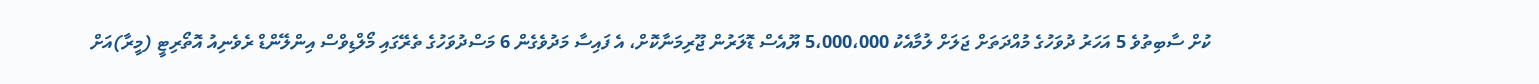ކުށް ސާބިތުވެ 5 އަހަރު ދުވަހުގެ މުއްދަތަށް ޖަލަށް ލުމާއެކު 5،000،000 ޔޫއެސް ޑޮލަރުން ޖޫރިމަނާކޮށް، އެ ފައިސާ މަދުވެގެން 6 މަސްދުވަހުގެ ތެރޭގައި މޯލްޑިވްސް އިންލޭންޑް ރެވެނިއު އޮތޯރިޓީ (މީރާ)އަށް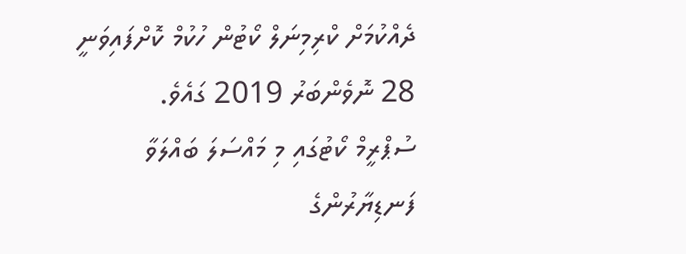ދެއްކުމަށް ކްރިމިނަލް ކޯޓުން ހުކުމް ކޮށްފައިވަނީ 28 ނޮވެންބަރު 2019 ގައެވެ.
ސުޕްރީމް ކޯޓުގައި މި މައްސަލަ ބައްލަވާ ފަނޑިޔާރުންގެ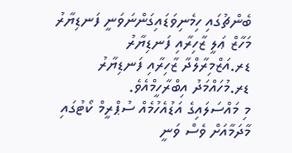ބެންޗުގައި ހިމެނިވަޑައިގަންނަވަނީ ފަނޑިޔާރު މަހާޒް ޢަލީ ޒާހިރާއި ފަނޑިޔާރު ޑރ.އަޒްމިރާލްދާ ޒާހިރާއި ފަނޑިޔާރު ޑރ.މުހައްމަދު އިބްރާހީމްއެވެ.
މި މައްސަލައިގެ އަޑުއެހުމެއް ސުޕްރީމް ކޯޓުގައި މާދަމާއަށް ވެސް ވަނީ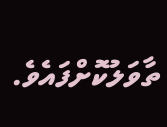ތާވަލުކޮށްފައެވެ.